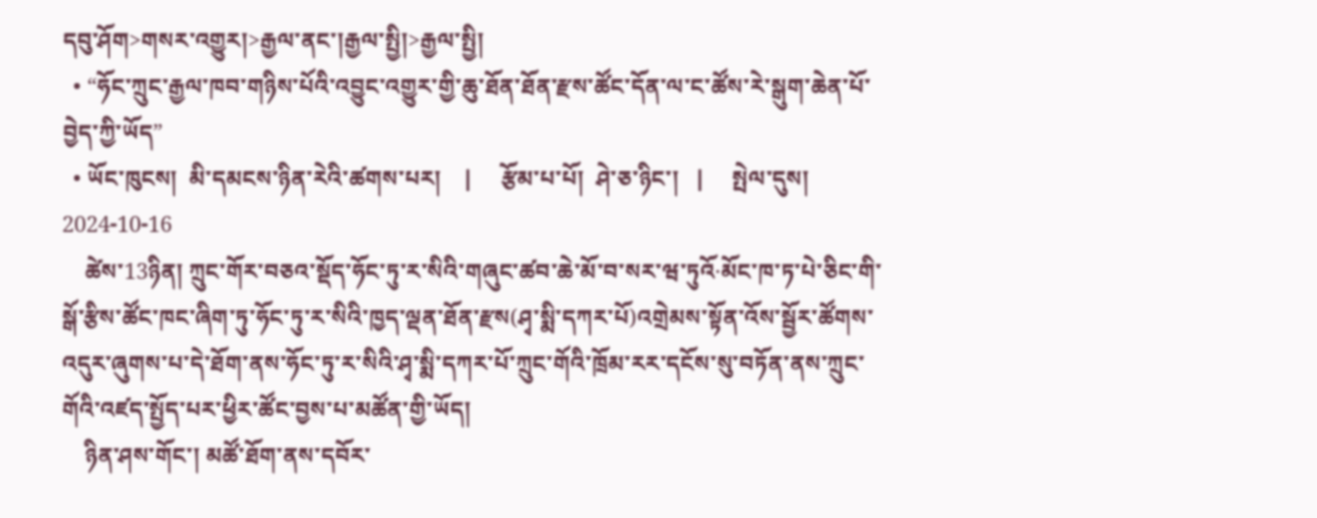དབུ་ཤོག>གསར་འགྱུར།>རྒྱལ་ནང་།རྒྱལ་སྤྱི།>རྒྱལ་སྤྱི།
  • “ཧོང་ཀྲུང་རྒྱལ་ཁབ་གཉིས་པོའི་འབྱུང་འགྱུར་གྱི་ཆུ་ཐོན་ཐོན་རྫས་ཚོང་དོན་ལ་ང་ཚོས་རེ་སྒུག་ཆེན་པོ་བྱེད་ཀྱི་ཡོད”
  • ཡོང་ཁུངས།  མི་དམངས་ཉིན་རེའི་ཚགས་པར།    |     རྩོམ་པ་པོ།  ཤེ་ཅ་ཉིང་།   |     སྤེལ་དུས།  2024-10-16
    ཚེས་13ཉིན། ཀྲུང་གོར་བཅའ་སྡོད་ཧོང་ཏུ་ར་སིའི་གཞུང་ཚབ་ཆེ་མོ་བ་སར་ཝ་ཏུའོ·མོང་ཁ་ཏ་པེ་ཅིང་གི་སྒོ་རྩིས་ཚོང་ཁང་ཞིག་ཏུ་ཧོང་ཏུ་ར་སིའི་ཁྱད་ལྡན་ཐོན་རྫས(ཤྭ་སྨི་དཀར་པོ)འགྲེམས་སྟོན་འོས་སྦྱོར་ཚོགས་འདུར་ཞུགས་པ་དེ་ཐོག་ནས་ཧོང་ཏུ་ར་སིའི་ཤྭ་སྨི་དཀར་པོ་ཀྲུང་གོའི་ཁྲོམ་རར་དངོས་སུ་བཏོན་ནས་ཀྲུང་གོའི་འཛད་སྤྱོད་པར་ཕྱིར་ཚོང་བྱས་པ་མཚོན་གྱི་ཡོད།
    ཉིན་ཤས་གོང་། མཚོ་ཐོག་ནས་དབོར་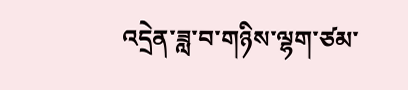འདྲེན་ཟླ་བ་གཉིས་ལྷག་ཙམ་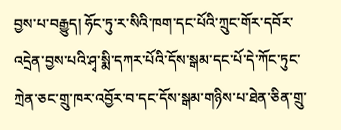བྱས་པ་བརྒྱུད། ཧོང་ཏུ་ར་སིའི་ཁག་དང་པོའི་ཀྲུང་གོར་དབོར་འདྲེན་བྱས་པའི་ཤྭ་སྨི་དཀར་པོའི་དོས་སྒམ་དང་པོ་དེ་ཀོང་ཏུང་ཀྲེན་ཅང་གྲུ་ཁར་འབྱོར་བ་དང་དོས་སྒམ་གཉིས་པ་ཐེན་ཅིན་གྲུ་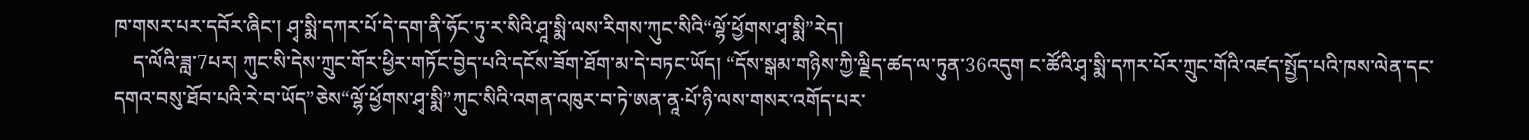ཁ་གསར་པར་དབོར་ཞིང་། ཤྭ་སྨི་དཀར་པོ་དེ་དག་ནི་ཧོང་ཏུ་ར་སིའི་ཤཱ་སྨི་ལས་རིགས་ཀུང་སིའི“ལྷོ་ཕྱོགས་ཤྭ་སྨི”རེད།
    ད་ལོའི་ཟླ་7པར། ཀུང་སི་དེས་ཀྲུང་གོར་ཕྱིར་གཏོང་བྱེད་པའི་དངོས་ཟོག་ཐོག་མ་དེ་བཏང་ཡོད། “དོས་སྒམ་གཉིས་ཀྱི་ལྗིད་ཚད་ལ་ཏུན་36འདུག ང་ཚོའི་ཤྭ་སྨི་དཀར་པོར་ཀྲུང་གོའི་འཛད་སྤྱོད་པའི་ཁས་ལེན་དང་དགའ་བསུ་ཐོབ་པའི་རེ་བ་ཡོད”ཅེས“ལྷོ་ཕྱོགས་ཤྭ་སྨི”ཀུང་སིའི་འགན་འཁུར་བ་ཏེ་ཨན་ནཱ·པོ་ཉི་ལས་གསར་འགོད་པར་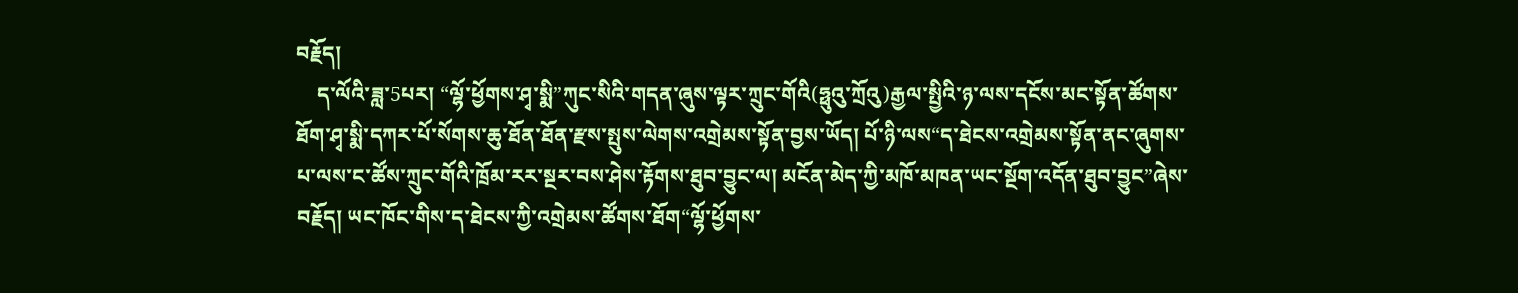བརྗོད།
    ད་ལོའི་ཟླ་5པར། “ལྷོ་ཕྱོགས་ཤྭ་སྨི”ཀུང་སིའི་གདན་ཞུས་ལྟར་ཀྲུང་གོའི(ཧྥུའུ་ཀྲོའུ)རྒྱལ་སྤྱིའི་ཉ་ལས་དངོས་མང་སྟོན་ཚོགས་ཐོག་ཤྭ་སྨི་དཀར་པོ་སོགས་ཆུ་ཐོན་ཐོན་རྫས་སྤུས་ལེགས་འགྲེམས་སྟོན་བྱས་ཡོད། པོ་ཉི་ལས“ད་ཐེངས་འགྲེམས་སྟོན་ནང་ཞུགས་པ་ལས་ང་ཚོས་ཀྲུང་གོའི་ཁྲོམ་རར་སྔར་བས་ཤེས་རྟོགས་ཐུབ་བྱུང་ལ། མངོན་མེད་ཀྱི་མཁོ་མཁན་ཡང་སྔོག་འདོན་ཐུབ་བྱུང”ཞེས་བརྗོད། ཡང་ཁོང་གིས་ད་ཐེངས་ཀྱི་འགྲེམས་ཚོགས་ཐོག“ལྷོ་ཕྱོགས་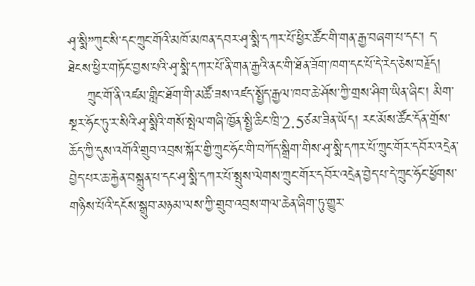ཤྭ་སྨི”ཀུང་སི་དང་ཀྲུང་གོའི་མཁོ་མཁན་དབར་ཤྭ་སྨི་དཀར་པོ་ཕྱིར་ཚོང་གི་གན་རྒྱ་བཞག་པ་དང་། ད་ཐེངས་ཕྱིར་གཏོང་བྱས་པའི་ཤྭ་སྨི་དཀར་པོ་ནི་གན་རྒྱའི་ནང་གི་ཐོན་ཟོག་ཁག་དང་པོ་དེ་རེད་ཅེས་བརྗོད།
    ཀྲུང་གོ་ནི་འཛམ་གླིང་ཐོག་གི་མཚོ་ཟས་འཛད་སྤྱོད་རྒྱལ་ཁབ་ཆེ་ཤོས་ཀྱི་གྲས་ཤིག་ཡིན་ཞིང་། མིག་སྔར་ཧོང་ཏུ་ར་སིའི་ཤྭ་སྨིའི་གསོ་སྤེལ་གཞི་ཁྱོན་སྤྱི་ཆིང་ཁྲི་2.5ཙམ་ཟིན་ཡོད། རང་མོས་ཚོང་དོན་གྲོས་ཆོད་ཀྱི་དུས་འགོའི་གྲུབ་འབྲས་སྐོར་གྱི་ཀྲུང་ཧོང་གི་བཀོད་སྒྲིག་གིས་ཤྭ་སྨི་དཀར་པོ་ཀྲུང་གོར་དབོར་འདྲེན་བྱེད་པར་ཆ་རྐྱེན་བསྐྲུན་པ་དང་ཤྭ་སྨི་དཀར་པོ་སྤུས་ལེགས་ཀྲུང་གོར་དབོར་འདྲེན་བྱེད་པ་དེ་ཀྲུང་ཧོང་ཕྱོགས་གཉིས་པོའི་དངོས་སྒྲུབ་མཉམ་ལས་ཀྱི་གྲུབ་འབྲས་གལ་ཆེན་ཞིག་ཏུ་གྱུར་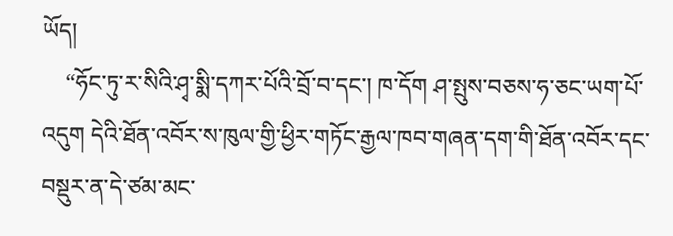ཡོད།
    “ཧོང་ཏུ་ར་སིའི་ཤྭ་སྨི་དཀར་པོའི་བྲོ་བ་དང་། ཁ་དོག ཤ་སྤུས་བཅས་ཧ་ཅང་ཡག་པོ་འདུག དེའི་ཐོན་འབོར་ས་ཁུལ་གྱི་ཕྱིར་གཏོང་རྒྱལ་ཁབ་གཞན་དག་གི་ཐོན་འབོར་དང་བསྡུར་ན་དེ་ཙམ་མང་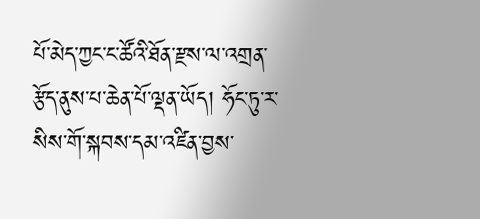པོ་མེད་ཀྱང་ང་ཚོའི་ཐོན་རྫས་ལ་འགྲན་རྩོད་ནུས་པ་ཆེན་པོ་ལྡན་ཡོད། ཧོང་ཏུ་ར་སིས་གོ་སྐབས་དམ་འཛིན་བྱས་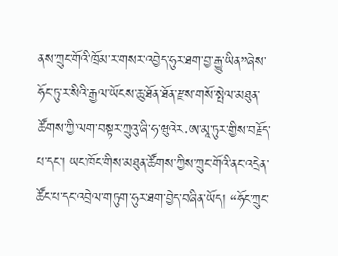ནས་ཀྲུང་གོའི་ཁྲོམ་ར་གསར་འབྱེད་ཧུར་ཐག་བྱ་རྒྱུ་ཡིན”ཞེས་ཧོང་ཏུ་ར་སིའི་རྒྱལ་ཡོངས་ཆུ་ཐོན་ཐོན་རྫས་གསོ་སྤེལ་མཐུན་ཚོགས་ཀྱི་ལག་བསྟར་ཀྲུའུ་ཞི་ཧ་ཝུའེར·ཨ་མཱ་ཏུར་གྱིས་བརྗོད་པ་དང་། ཡང་ཁོང་གིས་མཐུན་ཚོགས་ཀྱིས་ཀྲུང་གོའི་ནང་འདྲེན་ཚོང་པ་དང་འབྲེལ་གཏུག་ཧུར་ཐག་བྱེད་བཞིན་ཡོད། “ཧོང་ཀྲུང་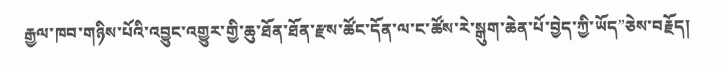རྒྱལ་ཁབ་གཉིས་པོའི་འབྱུང་འགྱུར་གྱི་ཆུ་ཐོན་ཐོན་རྫས་ཚོང་དོན་ལ་ང་ཚོས་རེ་སྒུག་ཆེན་པོ་བྱེད་ཀྱི་ཡོད”ཅེས་བརྗོད།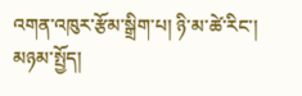འགན་འཁུར་རྩོམ་སྒྲིག་པ། ཉི་མ་ཚེ་རིང་།
མཉམ་སྤྱོད།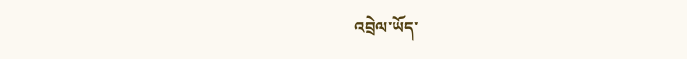འབྲེལ་ཡོད་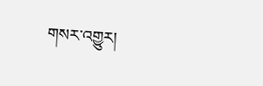གསར་འགྱུར།